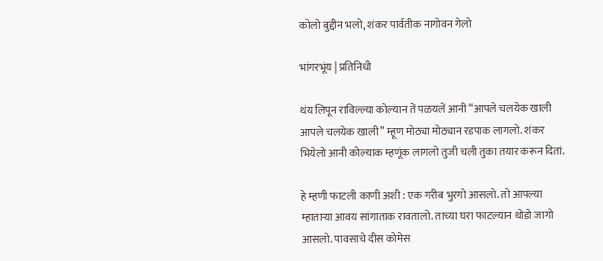कोलो बुद्दीन भलो, शंकर पार्वतीक नागोवन गेलो

भांगरभूंय | प्रतिनिधी

थंय लिपून राविल्ल्या कोल्यान तें पळयलें आनी “आपले चलयेक खाली आपले चलयेक खाली” म्हूण मोठ्या मोठ्यान रडपाक लागलो. शंकर भियेलो आनी कोल्याक म्हणूंक लागलो तुजी चली तुका तयार करून दितां.

हे म्हणी फाटली काणी अशी : एक गरीब भुरगो आसलो. तो आपल्या म्हाताऱ्या आवय सांगाताक रावतालो. ताच्या घरा फाटल्यान थोडो जागो आसलो. पावसाचे दीस कोमेस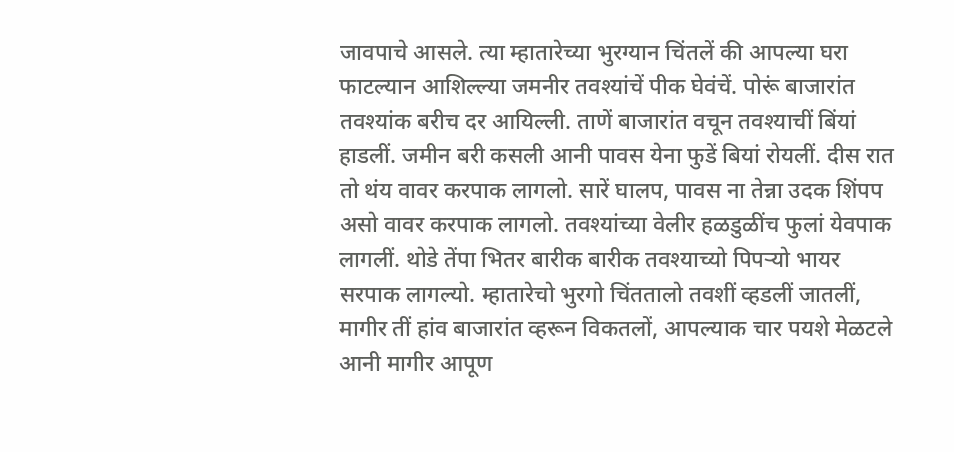जावपाचे आसले. त्या म्हातारेच्या भुरग्यान चिंतलें की आपल्या घरा फाटल्यान आशिल्ल्या जमनीर तवश्यांचें पीक घेवंचें. पोरूं बाजारांत तवश्यांक बरीच दर आयिल्ली. ताणें बाजारांत वचून तवश्याचीं बिंयां हाडलीं. जमीन बरी कसली आनी पावस येना फुडें बियां रोयलीं. दीस रात तो थंय वावर करपाक लागलो. सारें घालप, पावस ना तेन्ना उदक शिंपप असो वावर करपाक लागलो. तवश्यांच्या वेलीर हळडुळींच फुलां येवपाक लागलीं. थोडे तेंपा भितर बारीक बारीक तवश्याच्यो पिपऱ्यो भायर सरपाक लागल्यो. म्हातारेचो भुरगो चिंततालो तवशीं व्हडलीं जातलीं, मागीर तीं हांव बाजारांत व्हरून विकतलों, आपल्याक चार पयशे मेळटले आनी मागीर आपूण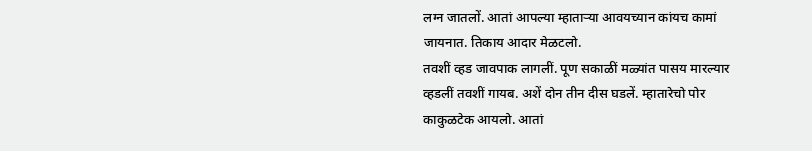लग्न जातलों. आतां आपल्या म्हाताऱ्या आवयच्यान कांयच कामां जायनात. तिकाय आदार मेळटलो.
तवशीं व्हड जावपाक लागलीं. पूण सकाळीं मळ्यांत पासय मारल्यार व्हडलीं तवशीं गायब. अशें दोन तीन दीस घडलें. म्हातारेचो पोर काकुळटेक आयलो. आतां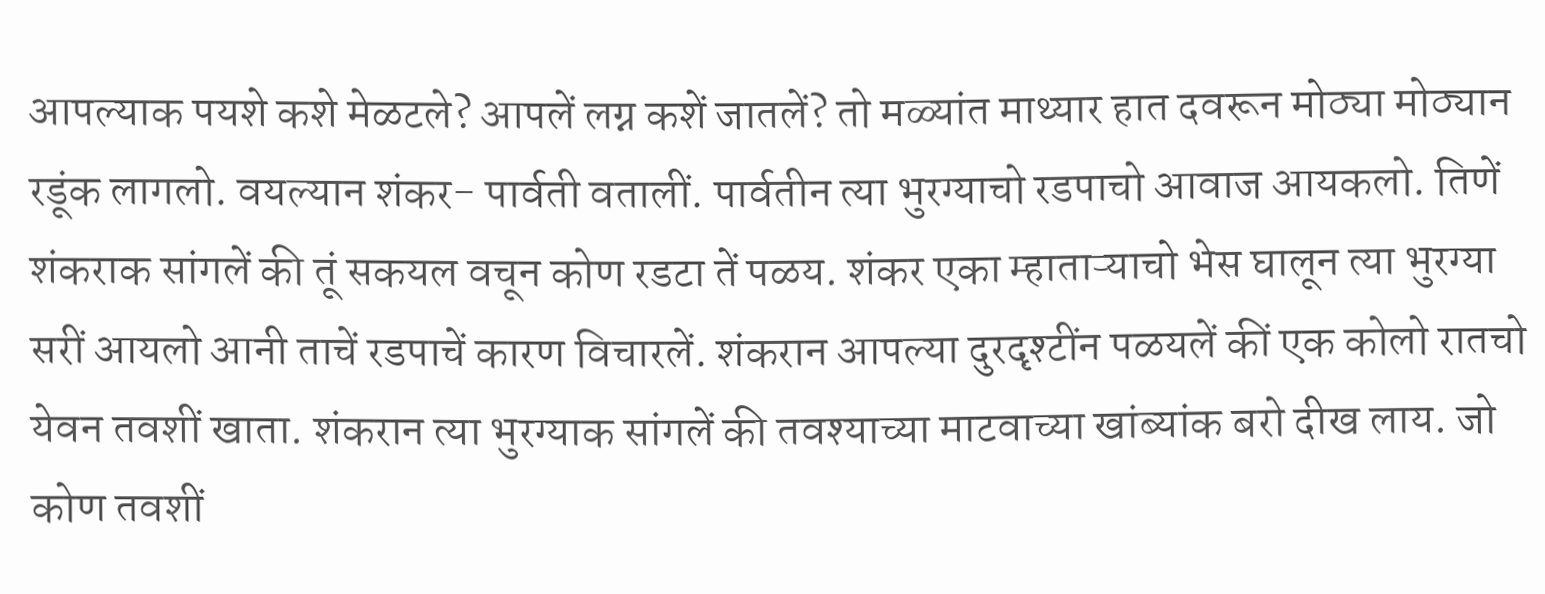आपल्याक पयशे कशे मेळटले? आपलें लग्न कशें जातलें? तो मळ्यांत माथ्यार हात दवरून मोठ्या मोठ्यान रडूंक लागलो. वयल्यान शंकर- पार्वती वतालीं. पार्वतीन त्या भुरग्याचो रडपाचो आवाज आयकलो. तिणें शंकराक सांगलें की तूं सकयल वचून कोण रडटा तें पळय. शंकर एका म्हाताऱ्याचो भेस घालून त्या भुरग्या सरीं आयलो आनी ताचें रडपाचें कारण विचारलें. शंकरान आपल्या दुरदृश्टींन पळयलें कीं एक कोलो रातचो येवन तवशीं खाता. शंकरान त्या भुरग्याक सांगलें की तवश्याच्या माटवाच्या खांब्यांक बरो दीख लाय. जो कोण तवशीं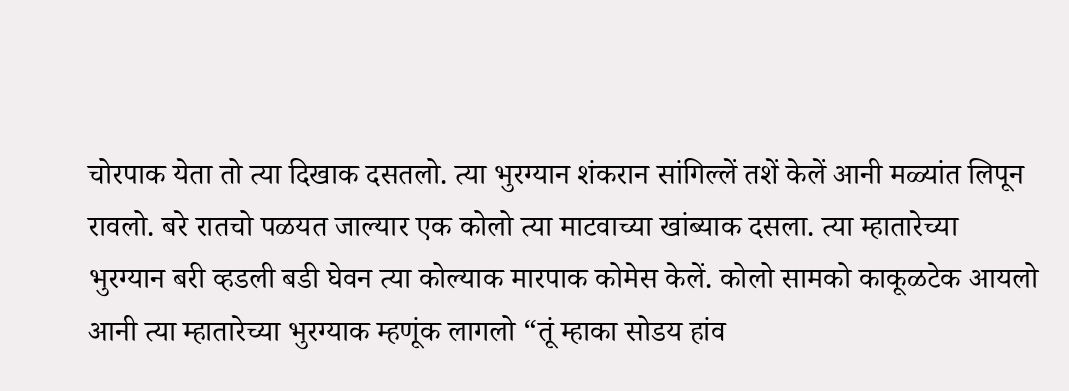चोरपाक येता तो त्या दिखाक दसतलो. त्या भुरग्यान शंकरान सांगिल्लें तशें केलें आनी मळ्यांत लिपून रावलो. बरे रातचो पळयत जाल्यार एक कोलो त्या माटवाच्या खांब्याक दसला. त्या म्हातारेच्या भुरग्यान बरी व्हडली बडी घेवन त्या कोल्याक मारपाक कोमेस केलें. कोलो सामको काकूळटेक आयलो आनी त्या म्हातारेच्या भुरग्याक म्हणूंक लागलो “तूं म्हाका सोडय हांव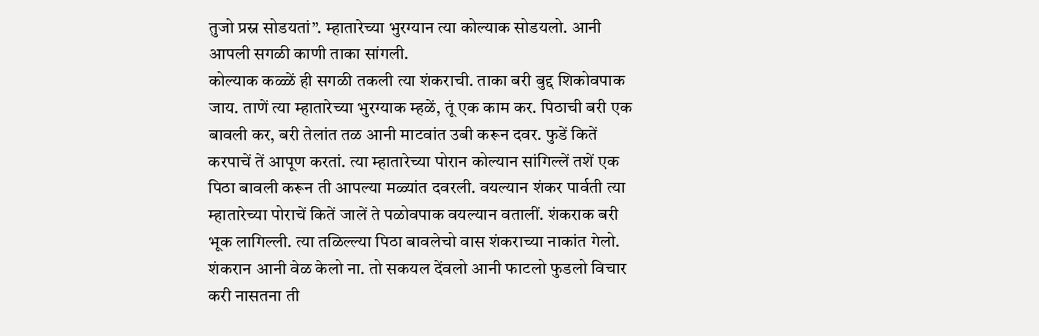तुजो प्रस्न सोडयतां”. म्हातारेच्या भुरग्यान त्या कोल्याक सोडयलो. आनी आपली सगळी काणी ताका सांगली.
कोल्याक कळ्ळें ही सगळी तकली त्या शंकराची. ताका बरी बुद्द शिकोवपाक जाय. ताणें त्या म्हातारेच्या भुरग्याक म्हळें, तूं एक काम कर. पिठाची बरी एक बावली कर, बरी तेलांत तळ आनी माटवांत उबी करून दवर. फुडें कितें करपाचें तें आपूण करतां. त्या म्हातारेच्या पोरान कोल्यान सांगिल्लें तशें एक पिठा बावली करून ती आपल्या मळ्यांत दवरली. वयल्यान शंकर पार्वती त्या म्हातारेच्या पोराचें कितें जालें ते पळोवपाक वयल्यान वतालीं. शंकराक बरी भूक लागिल्ली. त्या तळिल्ल्या पिठा बावलेचो वास शंकराच्या नाकांत गेलो. शंकरान आनी वेळ केलो ना. तो सकयल देंवलो आनी फाटलो फुडलो विचार करी नासतना ती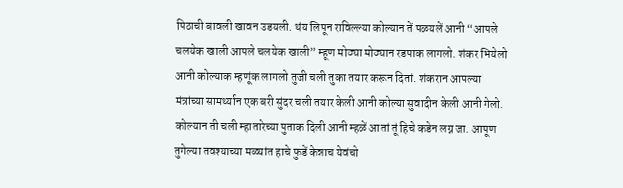पिठाची बावली खावन उडयली. थंय लिपून राविल्ल्या कोल्यान तें पळयलें आनी “आपले चलयेक खाली आपले चलयेक खाली” म्हूण मोठ्या मोठ्यान रडपाक लागलो. शंकर भियेलो आनी कोल्याक म्हणूंक लागलो तुजी चली तुका तयार करून दितां. शंकरान आपल्या मंत्रांच्या सामर्थ्यान एक बरी सुंदर चली तयार केली आनी कोल्या सुवादीन केली आनी गेलो. कोल्यान ती चली म्हातारेच्या पुताक दिली आनी म्हळें आतां तूं हिचे कडेन लग्न जा. आपूण तुगेल्या तवश्याच्या मळ्यांत हाचे फुडें केन्नाच येवंचो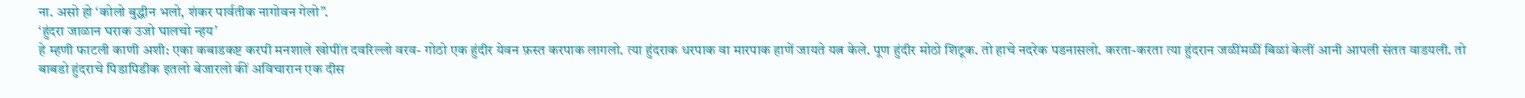ना. असो हो ‘कोलो बुद्धीन भलो, शंकर पार्वतीक नागोवन गेलो”.
‘हुंदरा जाळान घराक उजो घालचो न्हय’
हे म्हणी फाटली काणी अशी: एका कबाडकष्ट करपी मनशाले खोपींत दवरिल्लो वरव- गोठो एक हुंदीर येवन फ़स्त करपाक लागलो. त्या हुंदराक धरपाक वा मारपाक हाणें जायते यत्न केले. पूण हुंदीर मोठो शिटूक. तो हाचे नदरेक पडनासलो. करता-करता त्या हुंदरान जळींमळीं बिळां केलीं आनी आपली संतत वाडयली. तो बाबडो हुंदराचे पिडापिडीक इतलो बेजारलो कीं अविचारान एक दीस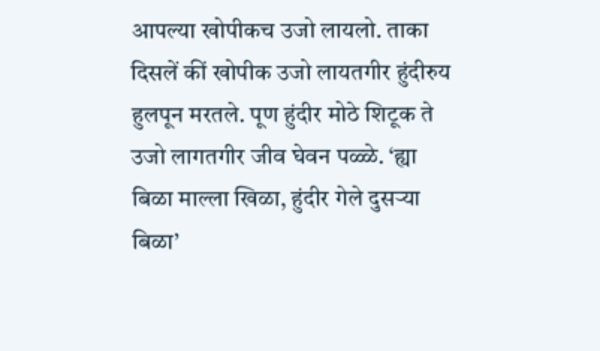आपल्या खोपीकच उजो लायलो. ताका दिसलें कीं खोपीक उजो लायतगीर हुंदीरुय हुलपून मरतले. पूण हुंदीर मोठे शिटूक ते उजो लागतगीर जीव घेवन पळ्ळे. ‘ह्या बिळा माल्ला खिळा, हुंदीर गेले दुसऱ्या बिळा’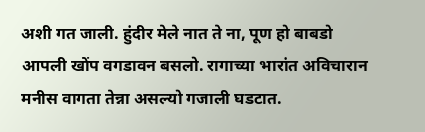अशी गत जाली. हुंदीर मेले नात ते ना, पूण हो बाबडो आपली खोंप वगडावन बसलो. रागाच्या भारांत अविचारान मनीस वागता तेन्ना असल्यो गजाली घडटात.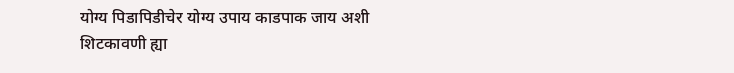योग्य पिडापिडीचेर योग्य उपाय काडपाक जाय अशी शिटकावणी ह्या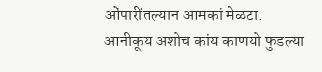ओंपारींतल्यान आमकां मेळटा.
आनीकूय अशोच कांय काणयो फुडल्या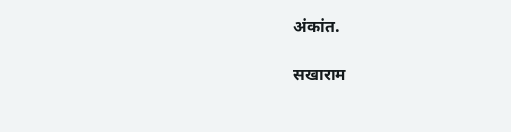अंकांत.

सखाराम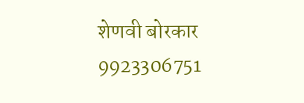शेणवी बोरकार
9923306751